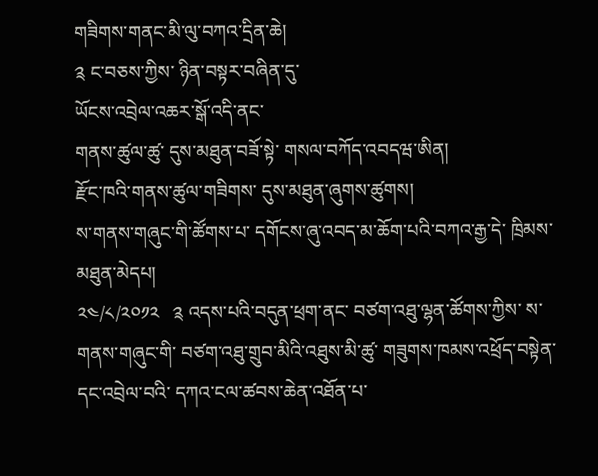གཟིགས་གནང་མི་ལུ་བཀའ་དྲིན་ཆེ།
༉ ང་བཅས་ཀྱིས་ ཉིན་བསྟར་བཞིན་དུ་
ཡོངས་འབྲེལ་འཆར་སྒོ་འདི་ནང་
གནས་ཚུལ་ཚུ་ དུས་མཐུན་བཟོ་སྟེ་ གསལ་བཀོད་འབདཝ་ཨིན།
རྫོང་ཁའི་གནས་ཚུལ་གཟིགས་ དུས་མཐུན་ཞུགས་ཚུགས།
ས་གནས་གཞུང་གི་ཚོགས་པ་ དགོངས་ཞུ་འབད་མ་ཆོག་པའི་བཀའ་རྒྱ་དེ་ ཁྲིམས་མཐུན་མེདཔ།
༢༤/༨/༢༠༡༢   ༉ འདས་པའི་བདུན་ཕྲག་ནང་ བཙག་འཐུ་ལྷན་ཚོགས་ཀྱིས་ ས་གནས་གཞུང་གི་ བཙག་འཐུ་གྲུབ་མིའི་འཐུས་མི་ཚུ་ གཟུགས་ཁམས་འཕྲོད་བསྟེན་དང་འབྲེལ་བའི་ དཀའ་ངལ་ཚབས་ཆེན་འཐོན་པ་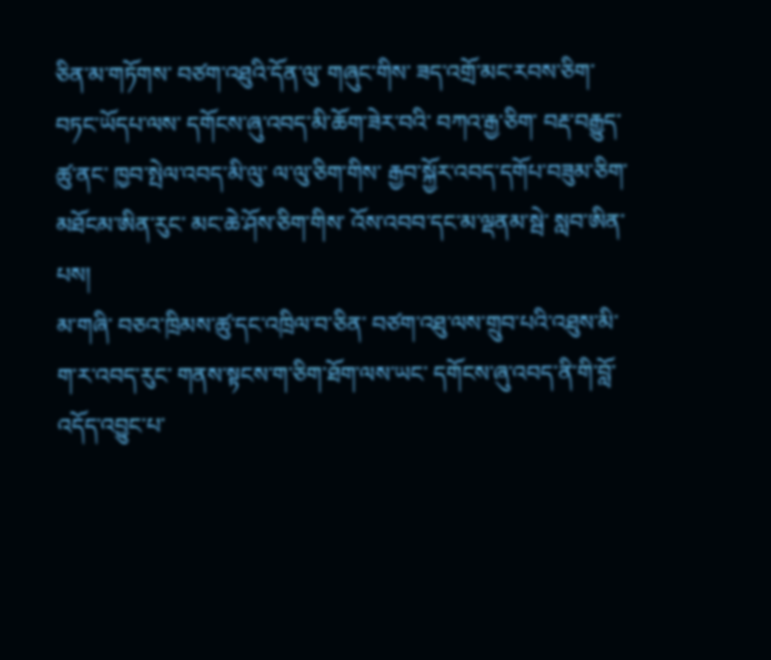ཅིན་མ་གཏོགས་ བཙག་འཐུའི་དོན་ལུ་ གཞུང་གིས་ ཟད་འགྲོ་མང་རབས་ཅིག་བཏང་ཡོདཔ་ལས་ དགོངས་ཞུ་འབད་མི་ཆོག་ཟེར་བའི་ བཀའ་རྒྱ་ཅིག་ བརྡ་བརྒྱུད་ཚུ་ནང་ ཁྱབ་སྤེལ་འབད་མི་ལུ་ ལ་ལུ་ཅིག་གིས་ རྒྱབ་སྐྱོར་འབད་དགོཔ་བཟུམ་ཅིག་མཐོངམ་ཨིན་རུང་ མང་ཆེ་ཤོས་ཅིག་གིས་ འོས་འབབ་དང་མ་ལྡནམ་སྦེ་ སླབ་ཨིན་པས།
མ་གཞི་ བཅའ་ཁྲིམས་ཚུ་དང་འཁྲིལ་བ་ཅིན་ བཙག་འཐུ་ལས་གྲུབ་པའི་འཐུས་མི་ག་ར་འབད་རུང་ གནས་སྟངས་ག་ཅིག་ཐོག་ལས་ཡང་ དགོངས་ཞུ་འབད་ནི་གི་བློ་འདོད་འབྱུང་པ་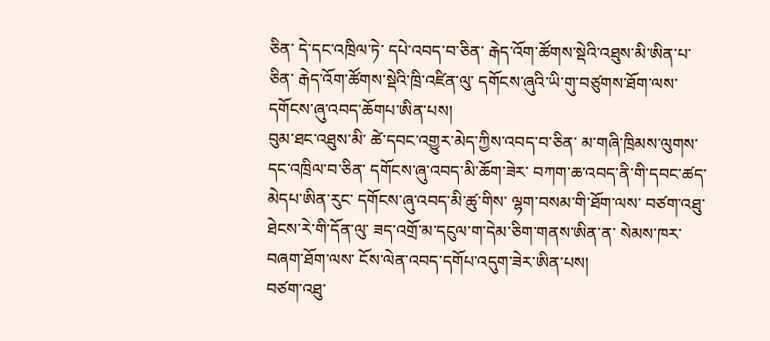ཅིན་ དེ་དང་འཁྲིལ་ཏེ་ དཔེ་འབད་བ་ཅིན་ རྒེད་འོག་ཚོགས་སྡེའི་འཐུས་མི་ཨིན་པ་ཅིན་ རྒེད་འོག་ཚོགས་སྡེའི་ཁྲི་འཛིན་ལུ་ དགོངས་ཞུའི་ཡི་གུ་བཙུགས་ཐོག་ལས་ དགོངས་ཞུ་འབད་ཆོགཔ་ཨིན་པས།
བུམ་ཐང་འཐུས་མི་ ཚེ་དབང་འགྱུར་མེད་ཀྱིས་འབད་བ་ཅིན་ མ་གཞི་ཁྲིམས་ལུགས་དང་འཁྲིལ་བ་ཅིན་ དགོངས་ཞུ་འབད་མི་ཆོག་ཟེར་ བཀག་ཆ་འབད་ནི་གི་དབང་ཚད་མེདཔ་ཨིན་རུང་ དགོངས་ཞུ་འབད་མི་ཚུ་གིས་ ལྷག་བསམ་གི་ཐོག་ལས་ བཙག་འཐུ་ཐེངས་རེ་གི་དོན་ལུ་ ཟད་འགྲོ་མ་དངུལ་ག་དེམ་ཅིག་གནས་ཨིན་ན་ སེམས་ཁར་བཞག་ཐོག་ལས་ ངོས་ལེན་འབད་དགོཔ་འདུག་ཟེར་ཨིན་པས།
བཙག་འཐུ་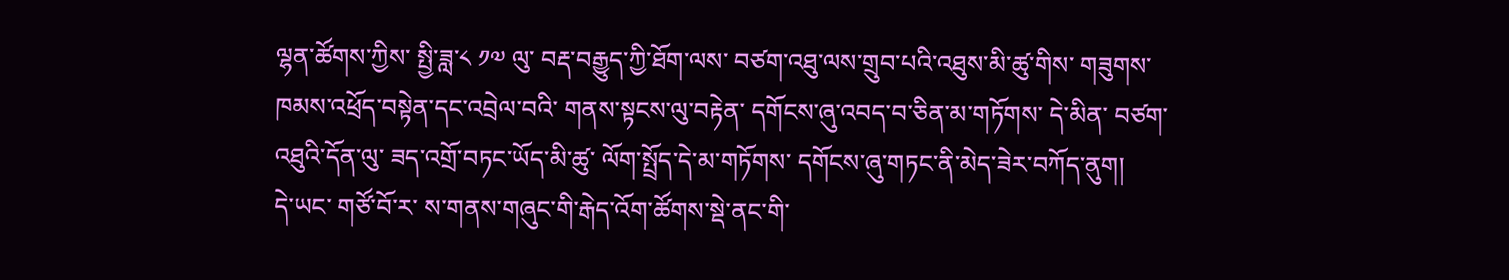ལྷན་ཚོགས་ཀྱིས་ སྤྱི་ཟླ་༨ ༡༧ ལུ་ བརྡ་བརྒྱུད་ཀྱི་ཐོག་ལས་ བཙག་འཐུ་ལས་གྲུབ་པའི་འཐུས་མི་ཚུ་གིས་ གཟུགས་ཁམས་འཕྲོད་བསྟེན་དང་འབྲེལ་བའི་ གནས་སྟངས་ལུ་བརྟེན་ དགོངས་ཞུ་འབད་བ་ཅིན་མ་གཏོགས་ དེ་མིན་ བཙག་འཐུའི་དོན་ལུ་ ཟད་འགྲོ་བཏང་ཡོད་མི་ཚུ་ ལོག་སྤྲོད་དེ་མ་གཏོགས་ དགོངས་ཞུ་གཏང་ནི་མེད་ཟེར་བཀོད་ནུག།
དེ་ཡང་ གཙོ་བོ་ར་ ས་གནས་གཞུང་གི་རྒེད་འོག་ཚོགས་སྡེ་ནང་གི་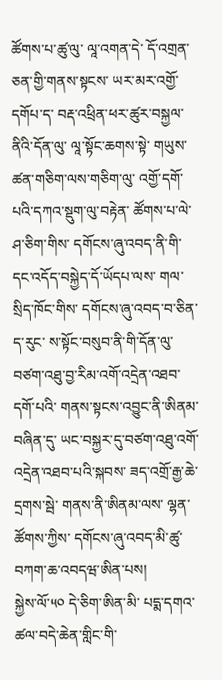ཚོགས་པ་ཚུ་ལུ་ ལཱ་འགན་དེ་ དོ་འགྲན་ཅན་གྱི་གནས་སྟངས་ ཡར་མར་འགྱོ་དགོཔ་ད་ བརྡ་འཕྲིན་ཕར་ཚུར་བསྐྱལ་ནིའི་དོན་ལུ་ ལཱ་སྟོང་ཆགས་སྟེ་ གཡུས་ཚན་གཅིག་ལས་གཅིག་ལུ་ འགྱོ་དགོ་པའི་དཀའ་སྡུག་ལུ་བརྟེན་ ཚོགས་པ་ལེ་ཤ་ཅིག་གིས་ དགོངས་ཞུ་འབད་ནི་གི་ དང་འདོད་བསྐྱེད་དོ་ཡོདཔ་ལས་ གལ་སྲིད་ཁོང་གིས་ དགོངས་ཞུ་འབད་བ་ཅིན་ ད་རུང་ ས་སྟོང་བསུབ་ནི་གི་དོན་ལུ་ བཙག་འཐུ་བྱ་རིམ་འགོ་འདྲེན་འཐབ་དགོ་པའི་ གནས་སྟངས་འབྱུང་ནི་ཨིནམ་བཞིན་དུ་ ཡང་བསྐྱར་དུ་བཙག་འཐུ་འགོ་འདྲེན་འཐབ་པའི་སྐབས་ ཟད་འགྲོ་རྒྱ་ཆེ་དྲགས་སྦེ་ གནས་ནི་ཨིནམ་ལས་ ལྷན་ཚོགས་ཀྱིས་ དགོངས་ཞུ་འབད་མི་ཚུ་ བཀག་ཆ་འབདཝ་ཨིན་པས།
སྐྱེས་ལོ་༥༠ དེ་ཅིག་ཨིན་མི་ པདྨ་དགའ་ཚལ་བདེ་ཆེན་གླིང་གི་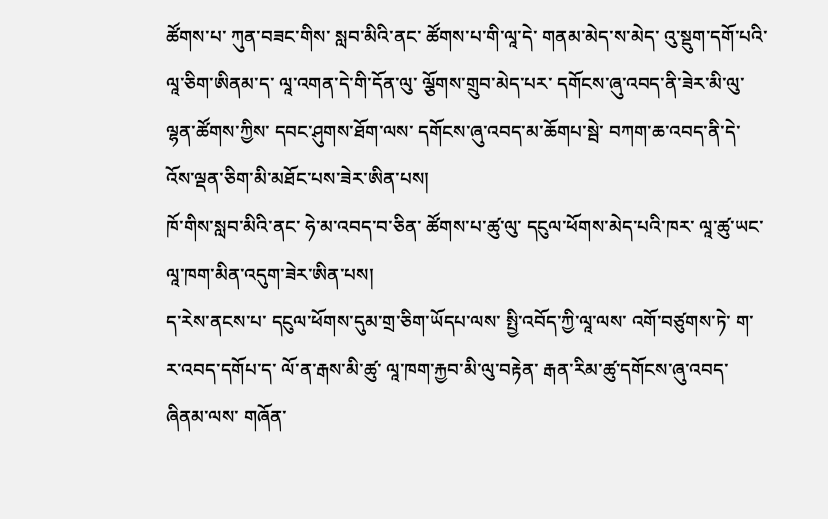ཚོགས་པ་ ཀུན་བཟང་གིས་ སླབ་མིའི་ནང་ ཚོགས་པ་གི་ལཱ་དེ་ གནམ་མེད་ས་མེད་ འུ་སྡུག་དགོ་པའི་ ལཱ་ཅིག་ཨིནམ་ད་ ལཱ་འགན་དེ་གི་དོན་ལུ་ ལྕོགས་གྲུབ་མེད་པར་ དགོངས་ཞུ་འབད་ནི་ཟེར་མི་ལུ་ ལྷན་ཚོགས་ཀྱིས་ དབང་ཤུགས་ཐོག་ལས་ དགོངས་ཞུ་འབད་མ་ཆོགཔ་སྦེ་ བཀག་ཆ་འབད་ནི་དེ་ འོས་ལྡན་ཅིག་མི་མཐོང་པས་ཟེར་ཨིན་པས།
ཁོ་གིས་སླབ་མིའི་ནང་ ཧེ་མ་འབད་བ་ཅིན་ ཚོགས་པ་ཚུ་ལུ་ དངུལ་ཕོགས་མེད་པའི་ཁར་ ལཱ་ཚུ་ཡང་ ལཱ་ཁག་མིན་འདུག་ཟེར་ཨིན་པས།
ད་རེས་ནངས་པ་ དངུལ་ཕོགས་དུམ་གྲ་ཅིག་ཡོདཔ་ལས་ སྤྱི་འབོད་ཀྱི་ལཱ་ལས་ འགོ་བཙུགས་ཏེ་ ག་ར་འབད་དགོཔ་ད་ ལོ་ན་རྒས་མི་ཚུ་ ལཱ་ཁག་རྐྱབ་མི་ལུ་བརྟེན་ རྒན་རིམ་ཚུ་དགོངས་ཞུ་འབད་ཞིནམ་ལས་ གཞོན་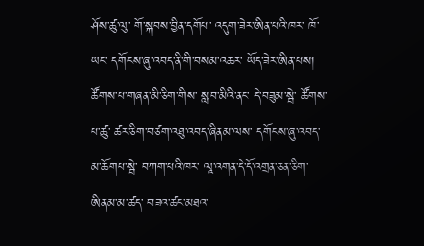ཤོས་ཚུ་ལུ་ གོ་སྐབས་བྱིན་དགོཔ་ འདུག་ཟེར་ཨིན་པའི་ཁར་ ཁོ་ཡང་ དགོངས་ཞུ་འབད་ནི་གི་བསམ་འཆར་ ཡོད་ཟེར་ཨིན་པས།
ཚོགས་པ་གཞན་མི་ཅིག་གིས་ སླབ་མིའི་ནང་ དེ་བཟུམ་སྦེ་ ཚོགས་པ་ཚུ་ ཚར་ཅིག་བཙག་འཐུ་འབད་ཞིནམ་ལས་ དགོངས་ཞུ་འབད་མ་ཆོགཔ་སྦེ་ བཀག་པའི་ཁར་ ལཱ་འགན་དེ་དོ་འགྲན་ཅན་ཅིག་ཨིནམ་མ་ཚད་ བཟའ་ཚང་མཐའ་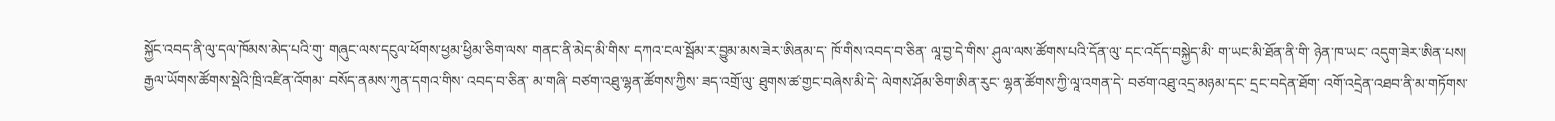སྐྱོང་འབད་ནི་ལུ་དལ་ཁོམས་མེད་པའི་གུ་ གཞུང་ལས་དངུལ་ཕོགས་ཕྱམ་ཕྱིམ་ཅིག་ལས་ གནང་ནི་མེད་མི་གིས་ དཀའ་ངལ་སྦོམ་ར་བྱུམ་མས་ཟེར་ཨིནམ་ད་ ཁོ་གིས་འབད་བ་ཅིན་ ལཱ་བྱ་དེ་གིས་ ཤུལ་ལས་ཚོགས་པའི་དོན་ལུ་ དང་འདོད་བསྐྱེད་མི་ ག་ཡང་མི་ཐོན་ནི་གི་ ཉེན་ཁ་ཡང་ འདུག་ཟེར་ཨིན་པས།
རྒྱལ་ཡོགས་ཚོགས་སྡེའི་ཁྲི་འཛིན་འོགམ་ བསོད་ནམས་ཀུན་དགའ་གིས་ འབད་བ་ཅིན་ མ་གཞི་ བཙག་འཐུ་ལྷན་ཚོགས་ཀྱིས་ ཟད་འགྲོ་ལུ་ ཐུགས་ཚ་གྱང་བཞེས་མི་དེ་ ལེགས་ཤོམ་ཅིག་ཨིན་རུང་ ལྷན་ཚོགས་ཀྱི་ལཱ་འགན་དེ་ བཙག་འཐུ་འདྲ་མཉམ་དང་ དྲང་བདེན་ཐོག་ འགོ་འདྲེན་འཐབ་ནི་མ་གཏོགས་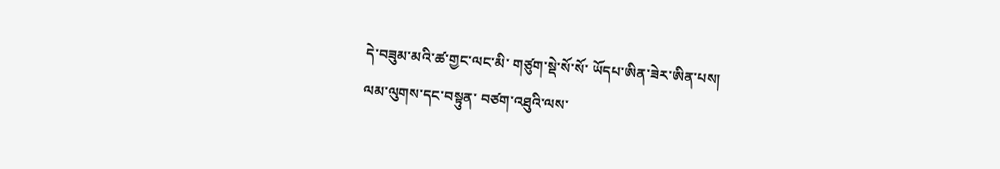དེ་བཟུམ་མའི་ཚ་གྱང་ལང་མི་ གཙུག་སྡེ་སོ་སོ་ ཡོདཔ་ཨིན་ཟེར་ཨིན་པས།
ལམ་ལུགས་དང་བསྟུན་ བཙག་འཐུའི་ལས་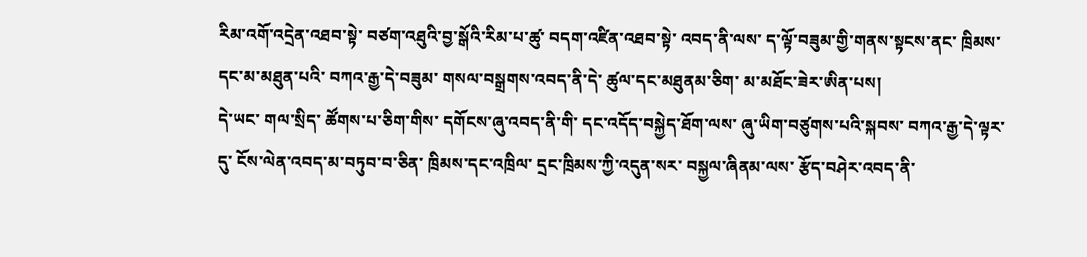རིམ་འགོ་འདྲེན་འཐབ་སྟེ་ བཙག་འཐུའི་བྱ་སྒོའི་རིམ་པ་ཚུ་ བདག་འཛིན་འཐབ་སྟེ་ འབད་ནི་ལས་ ད་ལྟོ་བཟུམ་གྱི་གནས་སྟངས་ནང་ ཁྲིམས་དང་མ་མཐུན་པའི་ བཀའ་རྒྱ་དེ་བཟུམ་ གསལ་བསྒྲགས་འབད་ནི་དེ་ ཚུལ་དང་མཐུནམ་ཅིག་ མ་མཐོང་ཟེར་ཨིན་པས།
དེ་ཡང་ གལ་སྲིད་ ཚོགས་པ་ཅིག་གིས་ དགོངས་ཞུ་འབད་ནི་གི་ དང་འདོད་བསྐྱེད་ཐོག་ལས་ ཞུ་ཡིག་བཙུགས་པའི་སྐབས་ བཀའ་རྒྱ་དེ་ལྟར་དུ་ ངོས་ལེན་འབད་མ་བཏུབ་བ་ཅིན་ ཁྲིམས་དང་འཁྲིལ་ དྲང་ཁྲིམས་ཀྱི་འདུན་སར་ བསྐྱལ་ཞིནམ་ལས་ རྩོད་བཤེར་འབད་ནི་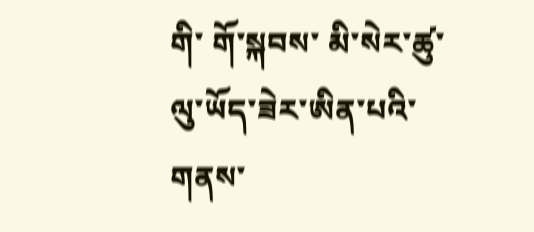གི་ གོ་སྐབས་ མི་སེར་ཚུ་ལུ་ཡོད་ཟེར་ཨིན་པའི་གནས་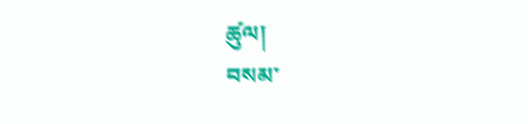ཚུལ།
བསམ་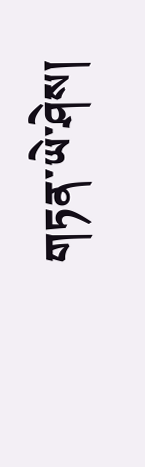གཏན་ཡེ་ཤེས།